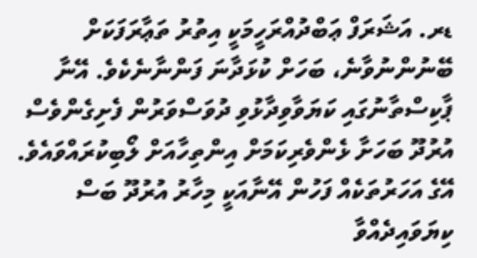ޑރ. އަޝަރަފް ޢަބްދުއްރަހީމަކީ އިތުރު ތަޢާރަފަކަށް ބޭނުންނުވާނެ، ބަހަށް ކުޅަދާނަ ފަންނާނެކެވެ. އޭނާ ޕާކިސްތާނުގައި ކަޔަވާވިދާޅުވި ދުވަސްވަރުން ފެށިގެންވެސް އުރުދޫ ބަހަށާ ޅެންވެރިކަމަށް އިންތިހާއަށް ލޯބިކުރައްވައެވެ. އޭގެ އަހަރުތަކެއް ފަހުން އޭނާއަކީ މިހާރު އުރުދޫ ބަސް ކިޔަވައިދެއްވާ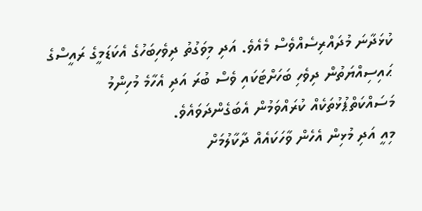ކުޅަދާނަ މުދައްރިސެއްވެސް މެއެވެ. އަދި މިވަގުތު ދިވެހިބަހުގެ އެކަޑަމީގެ ރައީސްގެ ޙައިސިއްޔަތުން ދިވެހި ބަހަށްޓަކައި ވެސް ބުރަ އަދި އެހާމެ މުހިންމު މަސައްކަތްޕުޅުތަކެއް ކުރައްވަމުން އެބަގެންދަވައެވެ.
މިއީ އަދި މުޅިން އެހެން ވާހަކައެއް ދާކާލުމަށް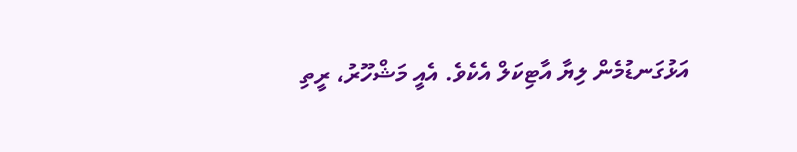އަޅުގަނޑުމެން ލިޔާ އާޓިކަލް އެކެވެ. އެއީ މަޝްހޫރު، ރީތި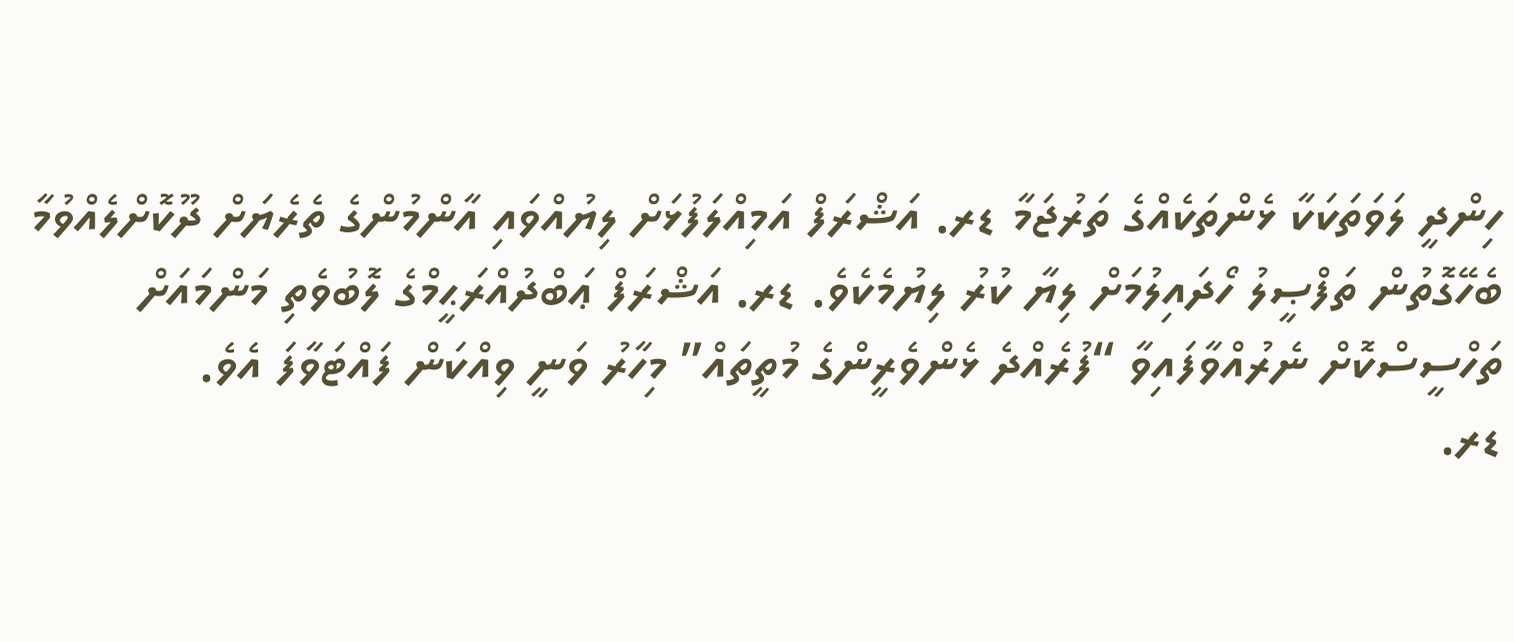ހިންދީ ލަވަތަކަކާ ޅެންތަކެއްގެ ތަރުޖަމާ ޑރ. އަޝްރަފް އަމިއްލަފުޅަށް ލިޔުއްވައި އާންމުންގެ ތެރެޔަށް ދޫކޮށްލެއްވުމާ ބެހޭގޮތުން ތަފްޞީލު ހޯދައިލުމަށް ލިޔާ ކުރު ލިޔުމެކެވެ. ޑރ. އަޝްރަފް ޢަބްދުއްރަޙީމްގެ ލޮބުވެތި މަންމައަށް ތަހްސީސްކޮށް ނެރުއްވާފައިވާ “ފުރެއްދެ ޅެންވެރީންގެ މުތީތައް” މިހާރު ވަނީ ވިއްކަން ފައްޓަވާފަ އެވެ.
ޑރ.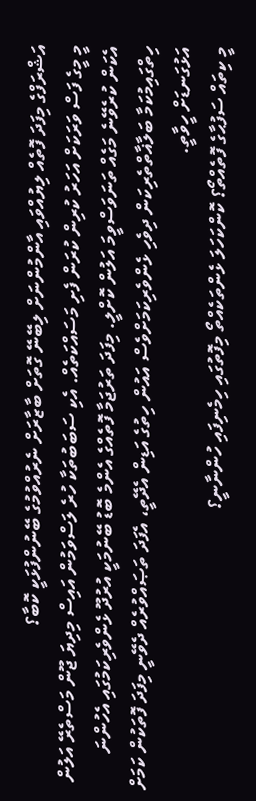އަޝްރަފްގެ މިފަދަ ފޮތެއް ލިޔުއްވައި އާންމުންނަށް ލިބޭނޭ ގޮތަށް ބާޒާރަށް ނެރުއްވުމުގެ ބޭނުންފުޅަކީ ކޮބާ؟
މީ މީގެ ފަސް ވަރަކަށް އަހަރު ކުރިން ކުރަން ފެށި މަސައްކަތެއް. އެކި ސަބަބުތަކާ ހުރެ ލަސްވަމުން އައިސް މިދިޔަ ޖޫން މަސްތެރޭ އަލުން އެކަން ކުރެވޭނެ މަގެއް ތަނަވަސްވީމަ އަލުން ކޮށްލީ. މިފަދަ ތަރުޖަމާ ފޮތެއްގެ އެންމެ ބޮޑު ބޭނުމަކީ އުރުދޫ ޅެންވެރިކަމުގައި އެހުންނަ ހިތްގައިމުކަމާ ބަލާޣާތްތެރިކަން ދިވެހި ޅެންވެރިކަމަށްވެސް އައުން ހިތުގެ އަޑިން އެދޭތީ، އެފަދަ ތަޞައްވުރެއް ދެވޭނީ މިފަދަ ފޮތަކުން ކަމަށް އަޅުގަނޑަށް ހީވާތީ.
މީ ކިތައް ސަފުޙާގެ ފޮތެއްތޯ؟ ކޮންކަހަލަ ޅެންތަކެއްތޯ މިފޮތުގައި ހިމެނިފައި ހުންނާނީ؟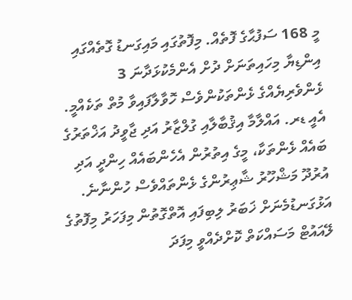މީ 168 ސަފުޙާގެ ފޮތެއް. މިފޮތުގައި މައިގަނޑު ގޮތެއްގައި އިންޑިޔާ މިހައިތަނަށް ދުށް އެންމެކުޅަދާނަ 3 ޅެންވެރިޔެއްގެ ޅެންތަކުންވެސް ހޮވާލާފައިވާ މުތް ތަކެއްމީ. އެއީ ޑރ. އައްލާމާ އިޤުބާލާއި ގުލްޒާރު އަދި ޖާވީދު އަޚްތަރުގެ ބައެއް ޅެންތަކާ، މީގެ އިތުރުން އެހެންބައެއް ހިންދީ އަދި އުރުދޫ މަޝްހޫރު ޝާޢިރުންގެ ޅެންތައްވެސް ހުންނާނެ.
އަޅުގަނޑުމެނަށް ޚަބަރު ލިބިފައި އޮތްގޮތުން މިފަހަރު މިފޮތުގެ ލޭއައުޓް މަސައްކަތް ކޮށްދެއްވީ މިފަދަ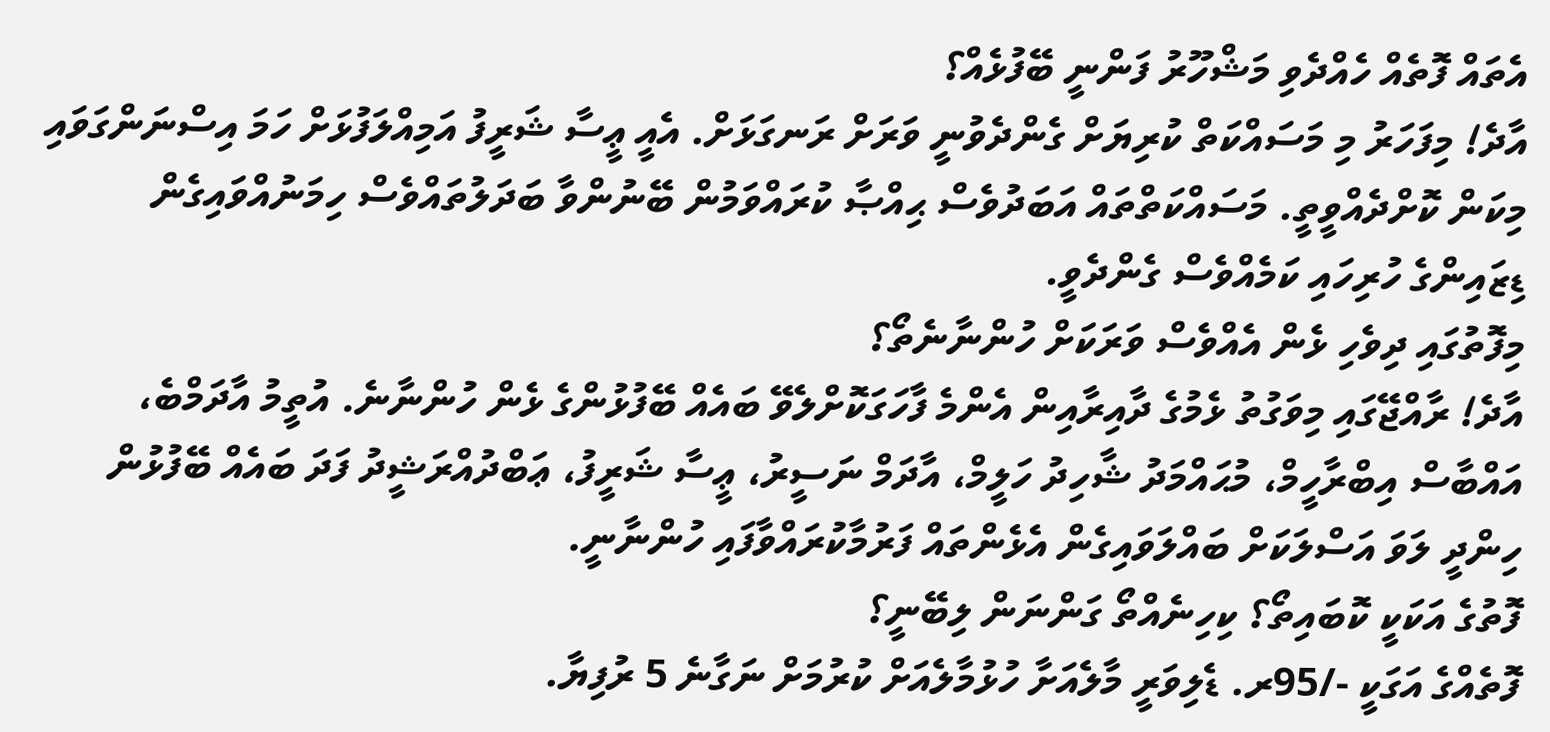އެތައް ފޮތެއް ހެއްދެވި މަޝްހޫރު ފަންނީ ބޭފުޅެއް؟
އާދެ! މިފަހަރު މި މަސައްކަތް ކުރިޔަށް ގެންދެވުނީ ވަރަށް ރަނގަޅަށް. އެއީ ޢީސާ ޝަރީފު އަމިއްލަފުޅަށް ހަމަ އިސްނަންގަވައި މިކަން ކޮށްދެއްވީތީ. މަސައްކަތްތައް އަބަދުވެސް ޙިއްޞާ ކުރައްވަމުން ބޭނުންވާ ބަދަލުތައްވެސް ހިމަނުއްވައިގެން ޑިޒައިންގެ ހުރިހައި ކަމެއްވެސް ގެންދެވީ.
މިފޮތުގައި ދިވެހި ޅެން އެއްވެސް ވަރަކަށް ހުންނާނެތޯ؟
އާދެ! ރާއްޖޭގައި މިވަގުތު ޅެމުގެ ދާއިރާއިން އެންމެ ފާހަގަކޮށްލެވޭ ބައެއް ބޭފުޅުންގެ ޅެން ހުންނާނެ. އުތީމު އާދަމްބެ، އައްބާސް އިބްރާހީމް، މުޙައްމަދު ޝާހިދު ހަލީމް، އާދަމް ނަސީރު، ޢީސާ ޝަރީފު، ޢަބްދުއްރަޝީދު ފަދަ ބައެއް ބޭފުޅުން ހިންދީ ލަވަ އަސްލަކަށް ބައްލަވައިގެން އެޅެންތައް ފަރުމާކުރައްވާފައި ހުންނާނީ.
ފޮތުގެ އަކަކީ ކޮބައިތޯ؟ ކިހިނެއްތޯ ގަންނަން ލިބޭނީ؟
ފޮތެއްގެ އަގަކީ -/95ރ. ޑެލިވަރީ މާލެއަށާ ހުޅުމާލެއަށް ކުރުމަށް ނަގާނެ 5 ރުފިޔާ.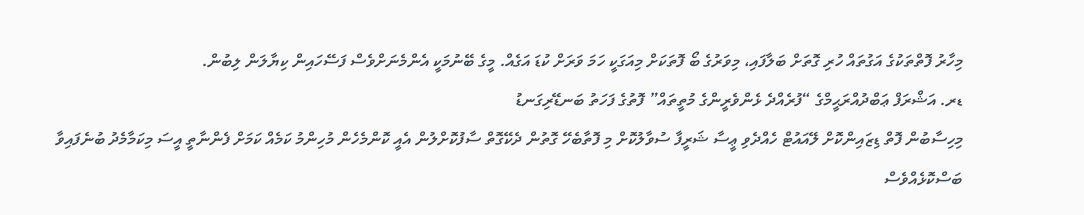މިހާރު ފޮތްތަކުގެ އަގުތައް ހުރި ގޮތަށް ބަލާފައި، މިވަރުގެ ބޯ ފޮތަކަށް މިއަގަކީ ހަމަ ވަރަށް ކުޑަ އަގެއް. މީގެ ބޭނުމަކީ އެންމެނަށްވެސް ފަސޭހައިން ކިޔާލަން ލިބުން.
ޑރ. އަޝްރަފް ޢަބްދުއްރަޙީމްގެ “ފުރެއްދެ ޅެންވެރީންގެ މުތީތައް” ފޮތުގެ ފަހަތު ބަނޑޭރިގަނޑު
މިހިސާބުން ފޮތް ޑިޒައިންކޮށް ލޭއައުޓް ހެއްދެވި ޢީސާ ޝަރީފާ ސުވާލުކޮށް މި ފޮތާބެހޭ ގޮތުން ދެކޭގޮތް ސާފުކޮށްލުން އެއީ ކޮންމެހެން މުހިންމު ކަމެއް ކަމަށް ފެންނާތީ އީސަ މިކަމާމެދު ބުނެފައިވާ ބަސްކޮޅެއްވެސް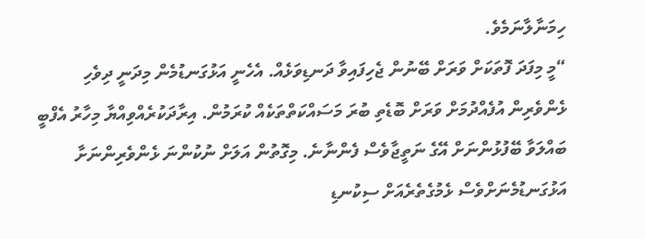ހިމަނާލާނަމެވެ.
“މީ މިފަދަ ފޮތަކަށް ވަރަށް ބޭނުން ޖެހިފައިވާ ދަނޑިވަޅެއް. އެހެނީ އަޅުގަނޑުމެން މިދަނީ ދިވެހި ޅެންވެރިން އުފެއްދުމަށް ވަރަށް ބޮޑެތި ބުރަ މަސައްކަތްތަކެއް ކުރަމުން. އިރާދަކުރެއްވިއްޔާ މިހާރު އެފްބީ ބައްލަވާ ބޭފުޅުންނަށް އޭގެ ނަތީޖާވެސް ފެންނާނެ. މިގޮތުން އަލަށް ނުކުންނަ ޅެންވެރިންނަށާ އަޅުގަނޑުމެނަށްވެސް ޅެމުގެތެރެއަށް ސިކުނޑި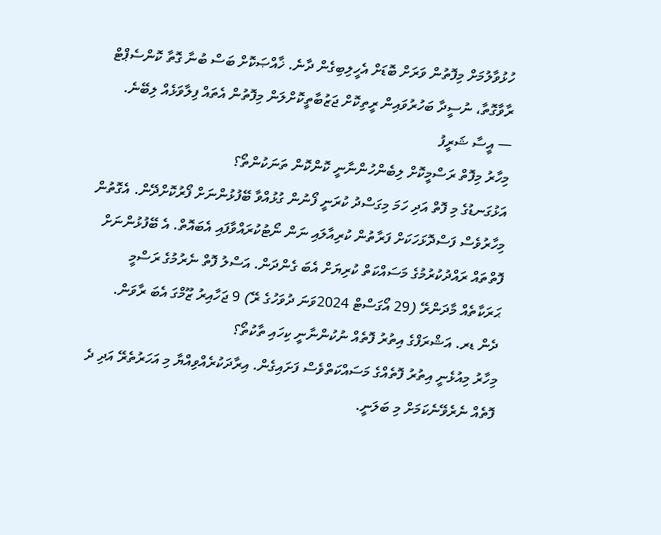ހުޅުވާލުމަށް މިފޮތުން ވަރަށް ބޮޑަށް އެހީލިބިގެން ދާނެ. ޚާއްޞަކޮށް ބަސް ބުނާ ގޮތާ ކޮންސެޕްޓް ރާވާގޮތާ، ނުސީދާ ބަހުރުވައިން ރީތިކޮށް ޖަޒުބާތީކޮށްލަން މިފޮތުން އެތައް ފިލާވަޅެއް ލިބޭނެ.
— އީސާ ޝަރީފު
މިހާރު މިފޮތް ރަސްމީކޮށް ލިބެންހުންނާނީ ކޮންކޮން ތަނަކުންތޯ؟
އަޅުގަނޑުގެ މި ފޮތް އަދި ހަމަ މިގަސްދު ކުރަނީ ފޯނުން ގުޅުއްވާ ބޭފުޅުންނަށް ފޯރުކޮށްދޭން. އެގޮތުން މިހާރުވެސް ފަސްދޮޅަހަކަށް ފަރާތުން ކުރިއާލައި ނަން ނޯޓުކުރައްވާފައި އެބައޮތް. އެ ބޭފުޅުންނަށް ފޮތްތައް ރައްދުކުރުމުގެ މަސައްކަތް ކުރިޔަށް އެބަ ގެންދަން. އަސްލު ފޮތް ނެރުމުގެ ރަސްމީ ޙަރަކާތެއް މާދަންރޭ (29 އޯގަސްޓް 2024ވަނަ ދުވަހުގެ ރޭ) 9 ޖަހާއިރު ޒޫމްގަ އެބަ ރާވަން.
ދެން ޑރ. އަޝްރަފްގެ އިތުރު ފޮތެއް ނުކުންނާނީ ކިހައި ތާކުތޯ؟
މިހާރު މިއުޅެނީ އިތުރު ފޮތެއްގެ މަސައްކަތްވެސް ފަށައިގެން. އިރާދަކުރެއްވިއްޔާ މި އަހަރުތެރޭ އަދި ދެ ފޮތެއް ނެރެވޭނެކަމަށް މި ބަލަނީ.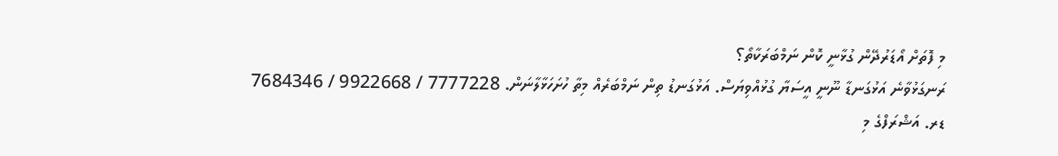މި ފޮތަށް އޯޑަރުދޭން ގުޅާނީ ކޮން ނަމްބަރަކާތޯ؟
ރަނގަޅުވާނެ އަޅުގަނޑާ ނޫނީ އީސަޔާ ގުޅުއްވިޔަސް. އަޅުގަނޑު ތިން ނަމްބަރެއް މިތާ ހުށަހަޅާލާނަން. 7777228 / 9922668 / 7684346
ޑރ. އަޝްރަފްގެ މި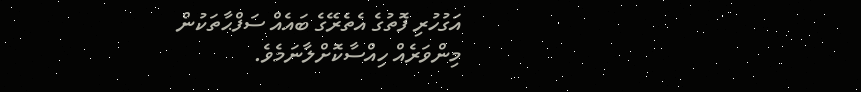އަގުހުރި ފޮތުގެ އެތެރޭގެ ބައެއް ސަފްޙާތަކުން މިންވަރެއް ހިއްސާކޮށްލާނަމެވެ.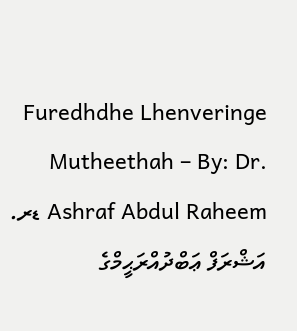Furedhdhe Lhenveringe Mutheethah – By: Dr. Ashraf Abdul Raheem ޑރ. އަޝްރަފް ޢަބްދުއްރަޙީމްގެ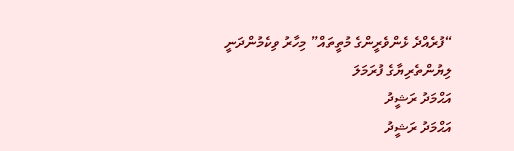“ފުރެއްދެ ޅެންވެރީންގެ މުތީތައް” މިހާރު ވިކެމުންދަނީ
ލިޔުންތެރިޔާގެ ފުރަމަލަ
އަޙްމަދު ރަޝީދު
އަޙްމަދު ރަޝީދު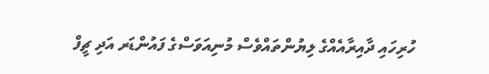ހުރިހައި ދާއިރާއެއްގެ ލިޔުންތައްވެސް މުނިއަވަސްގެ ފައުންޑަރ އަދި ޗީފް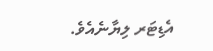އެޑިޓަރ ލިޔާނެއެވެ.